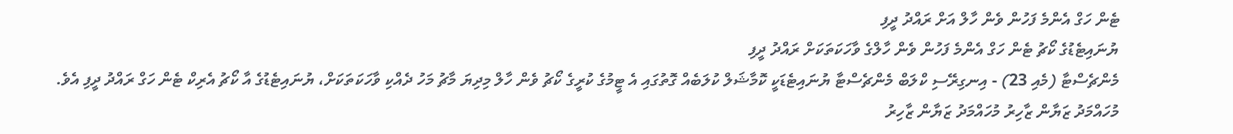ޓެން ހަގް އެންމެ ފަހުން ވެން ހާލް އަށް ރައްދު ދީފި
ޔުނައިޓެޑުގެ ކޯޗު ޓެން ހަގް އެންމެ ފަހުން ވެން ހާލްގެ ވާހަކަތަކަށް ރައްދު ދީފި
މެންޗެސްޓާ (މެއި 23) - އިނގިރޭސި ކްލަބް މެންޗެސްޓާ ޔުނައިޓެޑަކީ ކޮމާޝަލް ކުލަބެއް ގޮތުގައި އެ ޓީމުގެ ކުރީގެ ކޯޗު ވެން ހާލް މިދިޔަ މާޗު މަހު ދެއްކި ވާހަކަތަކަށް، ޔުނައިޓެޑުގެ އާ ކޯޗު އެރިކް ޓެން ހަގް ރައްދު ދީފި އެވެ.
މުހައްމަދު ޒަޔާން ޒާހިރު މުހައްމަދު ޒަޔާން ޒާހިރު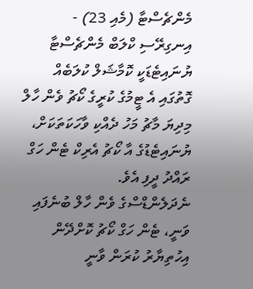މެންޗެސްޓާ (މެއި 23) - އިނގިރޭސި ކްލަބް މެންޗެސްޓާ ޔުނައިޓެޑަކީ ކޮމާޝަލް ކުލަބެއް ގޮތުގައި އެ ޓީމުގެ ކުރީގެ ކޯޗު ވެން ހާލް މިދިޔަ މާޗު މަހު ދެއްކި ވާހަކަތަކަށް، ޔުނައިޓެޑުގެ އާ ކޯޗު އެރިކް ޓެން ހަގް ރައްދު ދީފި އެވެ.
ނެދަލެންޑްސްގެ ވެން ހާލް ބުނެފައި ވަނީ، ޓެން ހަގް ކޯޗު ކޮށްދޭން އިހުތިޔާރު ކުރަން ވާނީ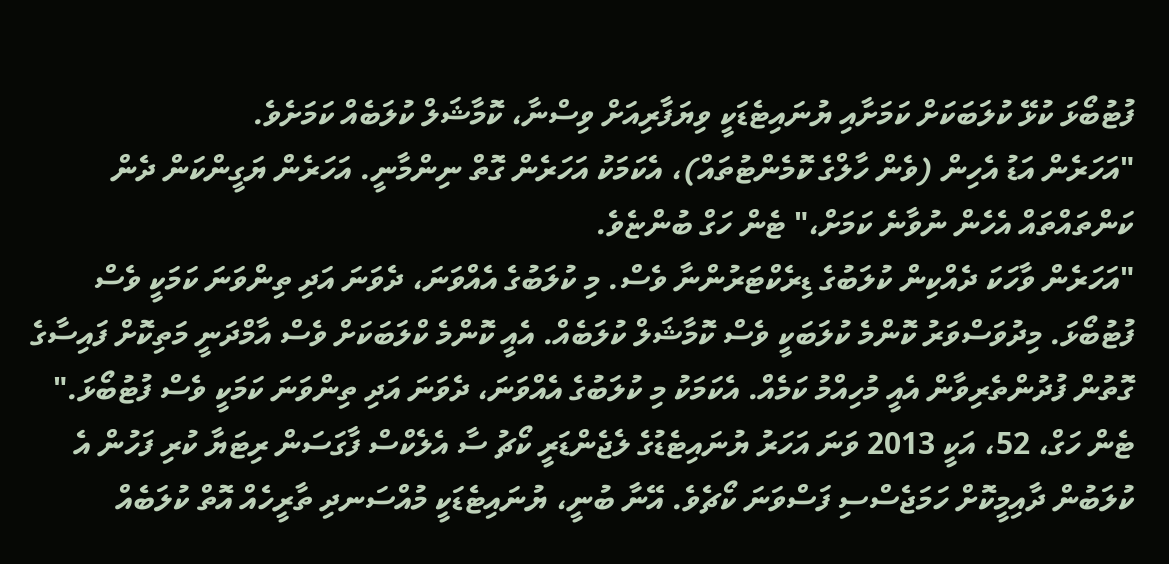ފުޓުބޯޅަ ކުޅޭ ކުލަބަކަށް ކަމަށާއި ޔުނައިޓެޑަކީ ވިޔަފާރިއަށް ވިސްނާ، ކޮމާޝަލް ކުލަބެއް ކަމަށެވެ.
"އަހަރެން އަޑު އެހިން (ވެން ހާލްގެ ކޮމެންޓުތައް)، އެކަމަކު އަހަރެން ގޮތް ނިންމާނީ. އަހަރެން ޔަގީންކަން ދެން ކަންތައްތައް އެހެން ނުވާނެ ކަމަށް،" ޓެން ހަގް ބުންޏެވެ.
"އަހަރެން ވާހަކަ ދެއްކިން ކުލަބުގެ ޑިރެކްޓަރުންނާ ވެސް. މި ކުލަބުގެ އެއްވަނަ، ދެވަނަ އަދި ތިންވަނަ ކަމަކީ ވެސް ފުޓުބޯޅަ. މިދުވަސްވަރު ކޮންމެ ކުލަބަކީ ވެސް ކޮމާޝަލް ކުލަބެއް. އެއީ ކޮންމެ ކްލަބަކަށް ވެސް އާމްދަނީ މަތިކޮށް ފައިސާގެ ގޮތުން ފުދުންތެރިވާން އެއީ މުހިއްމު ކަމެއް. އެކަމަކު މި ކުލަބުގެ އެއްވަނަ، ދެވަނަ އަދި ތިންވަނަ ކަމަކީ ވެސް ފުޓުބޯޅަ."
ޓެން ހަގް، 52، އަކީ 2013 ވަނަ އަހަރު ޔުނައިޓެޑުގެ ލެޖެންޑަރީ ކޯޗު ސާ އެލެކްސް ފާގަސަން ރިޓަޔާ ކުރި ފަހުން އެ ކުލަބުން ދާއިމީކޮށް ހަމަޖެސްސި ފަސްވަނަ ކޯޗެވެ. އޭނާ ބުނީ، ޔުނައިޓެޑަކީ މުއްސަނދި ތާރީހެއް އޮތް ކުލަބެއް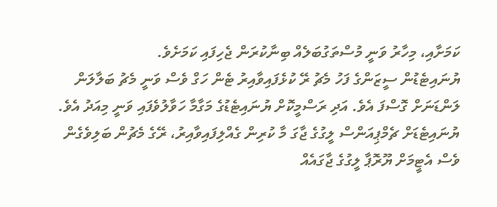ކަމަށާއި، މިހާރު ވަނީ މުސްތަގުބަލެއް ބިނާކުރަން ޖެހިފައި ކަމަށެވެ.
ޔުނައިޓެޑުން ސީޒަންގެ ފަހު މެޗު ރޭ ކުޅެފައިވާއިރު ޓެން ހަގް ވެސް ވަނީ މެޗު ބަލާލަން ލަންޑަނަށް ގޮސްފަ އެވެ. އަދި ރަސްމީކޮށް ޔުނައިޓެޑުގެ މަގާމާ ހަވާލުވެފައި ވަނީ މިއަދު އެވެ.
ޔުނައިޓެޑަށް ޗެމްޕިއަންސް ލީގުގެ ޖާގަ މާ ކުރިން ގެއްލިފައިވާއިރު، ރޭގެ މެޗުން ބަލިވެގެން ވެސް އެޓީމަށް ޔޫރޮޕާ ލީގުގެ ޖާގައެއް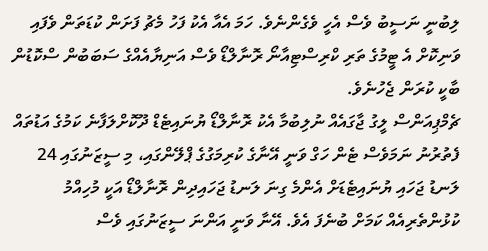ލިބުނީ ނަސީބު ވެސް އެހީ ވެގެންނެވެ. ހަމަ އެއާ އެކު ފަހު މެޗު ފަށަން ކުޑަތަން ވެފައި ވަނިކޮށް އެ ޓީމުގެ ތަރި ކްރިސްޓިއާނޯ ރޮނާލްޑޯ ވެސް އަނިޔާއެއްގެ ސަބަބުން ސްކޮޑުން ބާކީ ކުރަން ޖެހުނެވެ.
ޗެމްޕިއަންސް ލީގު ޖާގައެއް ނުލިބުމާ އެކު ރޮނާލްޑޯ ޔުނައިޓެޑް ދޫކޮށްލަފާނެ ކަމުގެ އަޑުތައް ފެތުރުނު ނަމަވެސް ޓެން ހަގް ވަނީ އޭނާގެ ކުރިމަގުގެ ޕްލޭންގައި، މި ސީޒަނުގައި 24 ލަނޑު ޖަހައި ޔުނައިޓެޑަށް އެންމެ ގިނަ ލަނޑު ޖަހައިދިން ރޮނާލްޑޯ އަކީ މުހިއްމު ކުޅުންތެރިއެއް ކަމަށް ބުނެފަ އެވެ. އޭނާ ވަނީ އަންނަ ސީޒަނުގައި ވެސް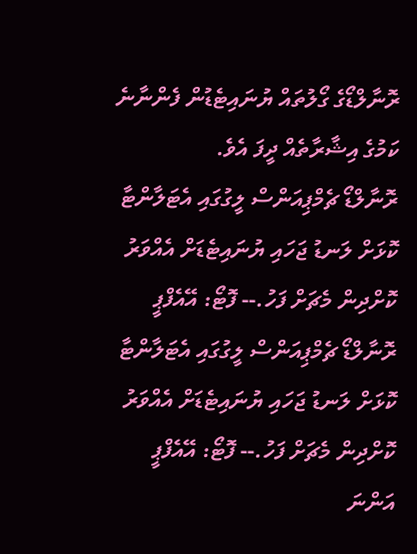ރޮނާލްޑޯގެ ގޯލުތައް ޔުނައިޓެޑުން ފެންނާނެ ކަމުގެ އިޝާރާތެއް ދީފަ އެވެ.
ރޮނާލްޑޯ ޗެމްޕިއަންސް ލީގުގައި އެޓަލާންޓާ ކޮޅަށް ލަނޑު ޖަހައި ޔުނައިޓެޑަށް އެއްވަރު ކޮށްދިން މެޗަށް ފަހު.-- ފޮޓޯ: އޭއެފްޕީ
ރޮނާލްޑޯ ޗެމްޕިއަންސް ލީގުގައި އެޓަލާންޓާ ކޮޅަށް ލަނޑު ޖަހައި ޔުނައިޓެޑަށް އެއްވަރު ކޮށްދިން މެޗަށް ފަހު.-- ފޮޓޯ: އޭއެފްޕީ
އަންނަ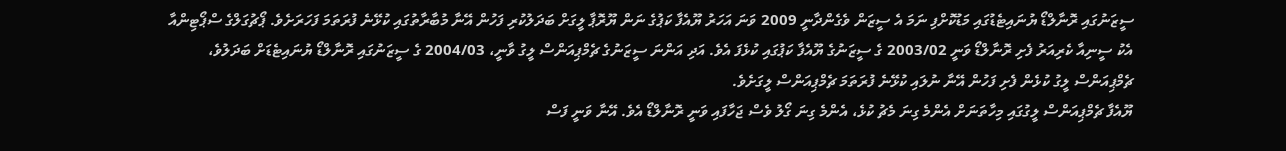ސީޒަނުގައި ރޮނާލްޑޯ ޔުނައިޓެޑުގައި މަޑުކޮށްފި ނަމަ އެ ސީޒަން ވެގެންދާނީ 2009 ވަނަ އަހަރު ޔޫއެފާ ކަޕުގެ ނަން ޔޫރޮޕާ ލީގަށް ބަދަލުކުރި ފަހުން އޭނާ މުބާރާތުގައި ކުޅޭނެ ފުރަތަމަ ފަހަރަށެވެ. ޕޯޗުގަލްގެ ސްޕޯޓިންއާ އެކު ސީނިއާ ކެރިއަރު ފެށި ރޮނާލްޑޯ ވަނީ 2003/02 ގެ ސީޒަނުގެ ޔޫއެފާ ކަޕުގައި ކުޅެފަ އެވެ. އަދި އަންނަ ސީޒަނުގެ ޗެމްޕިއަންސް ލީގު ވާނީ، 2004/03 ގެ ސީޒަނުގައި ރޮނާލްޑޯ ޔުނައިޓެޑަށް ބަދަލުވެ، ޗެމްޕިއަންސް ލީގު ކުޅެން ފެށި ފަހުން އޭނާ ނުލައި ކުޅޭނެ ފުރަތަމަ ޗެމްޕިއަންސް ލީގަށެވެ.
ޔޫއެފާ ޗެމްޕިއަންސް ލީގުގައި މިހާތަނަށް އެންމެ ގިނަ މެޗު ކުޅެ، އެންމެ ގިނަ ގޯލު ވެސް ޖަހާފައި ވަނީ ރޮނާލްޑޯ އެވެ. އޭނާ ވަނީ ފަސް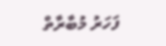ފަހަރު މުބާރާތް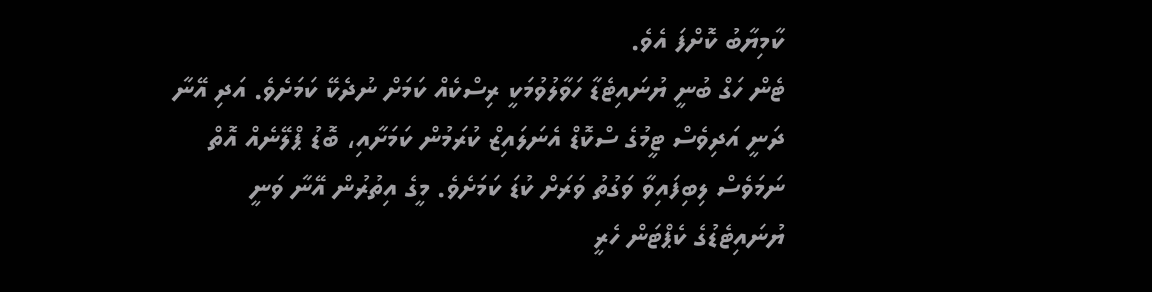ކާމިޔާބު ކޮށްފަ އެވެ.
ޓެން ހަގް ބުނީ ޔުނައިޓެޑާ ހަވާލުވުމަކީ ރިސްކެއް ކަމަށް ނުދެކޭ ކަމަށެވެ. އަދި އޭނާ ދަނީ އަދިވެސް ޓީމުގެ ސްކޮޑް އެނަލައިޒް ކުރަމުން ކަމަށާއި، ބޮޑު ޕްލޭނެއް އޮތް ނަމަވެސް ލިބިފައިވާ ވަގުތު ވަރަށް ކުޑަ ކަމަށެވެ. މީގެ އިތުރުން އޭނާ ވަނީ ޔުނައިޓެޑުގެ ކެޕްޓަން ހެރީ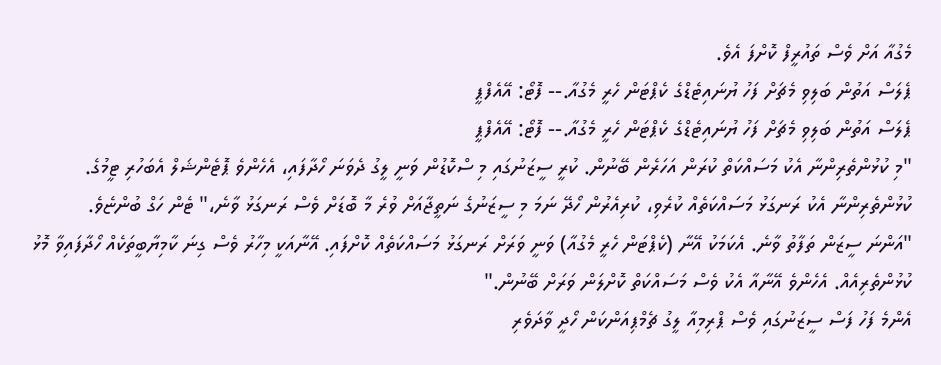މެގުއާ އަށް ވެސް ތައުރީފް ކޮށްފަ އެވެ.
ޕެލަސް އަތުން ބަލިވި މެޗަށް ފަހު ޔުނައިޓެޑްގެ ކެޕްޓަން ހެރީ މެގުއާ.-- ފޮޓޯ: އޭއެފްޕީ
ޕެލަސް އަތުން ބަލިވި މެޗަށް ފަހު ޔުނައިޓެޑްގެ ކެޕްޓަން ހެރީ މެގުއާ.-- ފޮޓޯ: އޭއެފްޕީ
"މި ކުޅުންތެރިންނާ އެކު މަސައްކަތް ކުރަން އަހަރެން ބޭނުން. ކުރީ ސީޒަނުގައި މި ސްކޮޑުން ވަނީ ލީގު ދެވަނަ ހޯދާފައި، އެހެންވެ ޕޮޓެންޝަލް އެބަހުރި ޓީމުގެ. ކުޅުންތެރިންނާ އެކު ރަނގަޅު މަސައްކަތެއް ކުރެވި، ކުރިއެރުން ހޯދޭ ނަމަ މި ސީޒަނުގެ ނަތީޖާއަށް ވުރެ މާ ބޮޑަށް ވެސް ރަނގަޅު ވާނެ،" ޓެން ހަގް ބުންޏެވެ.
"އަންނަ ސީޒަން ތަފާތު ވާނެ. އެކަމަކު އޭނާ (ކެޕްޓަން ހެރީ މެގުއާ) ވަނީ ވަރަށް ރަނގަޅު މަސައްކަތެއް ކޮށްފައި. އޭނާއަކީ މިހާރު ވެސް ގިނަ ކާމިޔާބީތަކެއް ހޯދާފައިވާ މޮޅު ކުޅުންތެރިއެއް. އެހެންވެ އޭނާއާ އެކު ވެސް މަސައްކަތް ކޮށްލަން ވަރަށް ބޭނުން."
އެންމެ ފަހު ފަސް ސީޒަނުގައި ވެސް ޕްރިމިއާ ލީގު ޗެމްޕިއަންކަން ހޯދީ ވާދަވެރި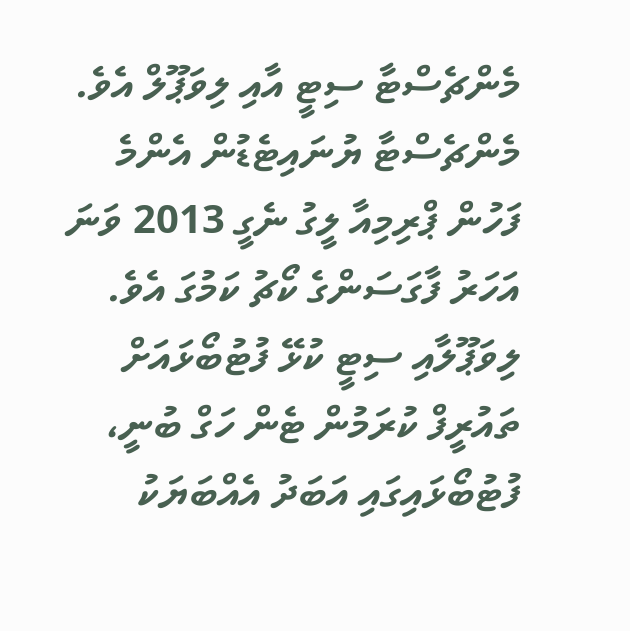މެންޗެސްޓާ ސިޓީ އާއި ލިވަޕޫލް އެވެ. މެންޗެސްޓާ ޔުނައިޓެޑުން އެންމެ ފަހުން ޕްރިމިއާ ލީގު ނެގީ 2013 ވަނަ އަހަރު ފާގަސަންގެ ކޯޗު ކަމުގަ އެވެ.
ލިވަޕޫލާއި ސިޓީ ކުޅޭ ފުޓުބޯޅައަށް ތައުރީފް ކުރަމުން ޓެން ހަގް ބުނީ، ފުޓުބޯޅައިގައި އަބަދު އެއްބަޔަކު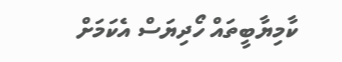ކާމިޔާބީތައް ހޯދިޔަސް އެކަމަށް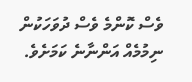ވެސް ކޮންމެ ވެސް ދުވަހަކުން ނިމުމެއް އަންނާނެ ކަމަށެވެ.